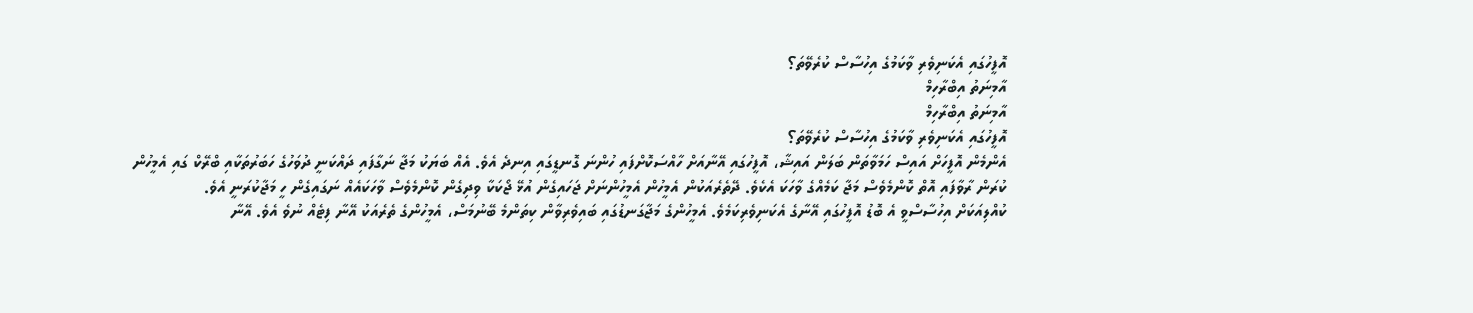އޮފީހުގައި އެކަނިވެރި ވާކަމުގެ އިހުސާސް ކުރެވޭތަ؟
އާމިނަތު އިބްރާހިމް
އާމިނަތު އިބްރާހިމް
އޮފީހުގައި އެކަނިވެރި ވާކަމުގެ އިހުސާސް ކުރެވޭތަ؟
އެންމެން އޮފީހަށް އައިސް ހަމަވާތަން ބަލަން އައިޝާ، އޮފީހުގައި އޭނާއަށް ހާއްސަކޮށްފައި ހުންނަ ގޮނޑީގައި އިނދެ އެވެ. އެއް ބަޔަކު މަޖާ ނަގާފައި ދައްކަނީ ދުވަހުގެ ހަބަރުތަކާއި ބްރޭކް ގައި އެމީހުން ކުރަން ރާވާފައި އޮތް ކޮންމެވެސް މަޖާ ކަމެއްގެ ވާހަކަ އެކެވެ. ދޭތެރެއަކުން އެމީހުން އެމީހުންނަށް ޖަހައިގެން އުޅޭ ޖޯކަކާ ވިދިގެން ކޮންމެވެސް ވާހަކައެއް ނަގައިގެން ހީ މަޖާކުރަނީ އެވެ.
ކުއްލިއަކަށް އިހުސާސްވީ އެ ބޮޑު އޮފީހުގައި އޭނާގެ އެކަނިވެރިކަމެވެ. އެމީހުންގެ މަޖާގަނޑުގައި ބައިވެރިވާން ކިތަންމެ ބޭނުމަސް، އެމީހުންގެ ތެރެއަކު އޭނާ ފިޓެއް ނުވެ އެވެ. އޭނާ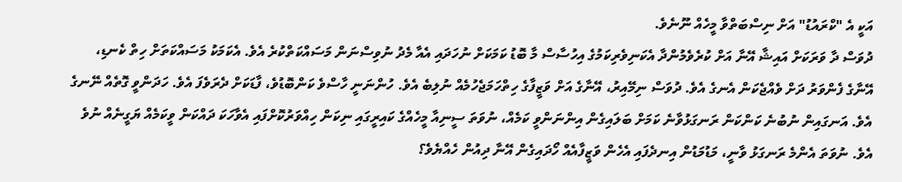އަކީ އެ "ކްރައުޑު" އަށް ނިސްބަތްވާ މީހެއް ނޫނެވެ.
ދުވަސް ދާ ވަރަކަށް އައިޝާ އޭނާ އަށް ކުރެވެމުންދާ އެކަނިވެރިކަމުގެ އިހުސާސް މާ ބޮޑު ކަމަކަށް ނުހަދައި އެއާ މެދު ނުވިސްނަން މަސައްކަތްކުރެ އެވެ. އެކަމަކު މަސައްކަތަށް ހިތް ކެނޑި، އޭނާގެ ފެންވަރު ދަށް ވެއްޖެކަން އެނގެ އެވެ. ދުވަސް ނިމޭއިރު، އޭނާގެ އަށް ވަޒީފާގެ ހިތްހަމަޖެހުމެއް ނުލިބެ އެވެ. ހުންނަނީ ހާސްވެ ކަންބޮޑުވެ، ފާޑަކަށް ދެރަވެފަ އެވެ. ހަދަންވީ ގޮތެއް ނޭނގެ އެވެ. އަނގައިން ނުބުނެ ކަންކަން ރަނގަޅުވާނެ ކަމަށް ބަލައިގެން އިންނަންވީ ކަމެއް، ނުވަތަ ސީނިއާ މީހެއްގެ ކައިރީގައި ނިކަން ހިއްވަރުކޮށްފައި އެވާހަކަ ދައްކަން ވީކަމެއް ޔަގީނެއް ނުވެ އެވެ. ނުވަތަ އެންމެ ރަނގަޅު ވާނީ، މަޑުމަޑުން އިނދެފައި އެހެން ވަޒީފާއެއް ހޯދައިގެން އޭނާ ދިއުން ހެއްޔެވެ؟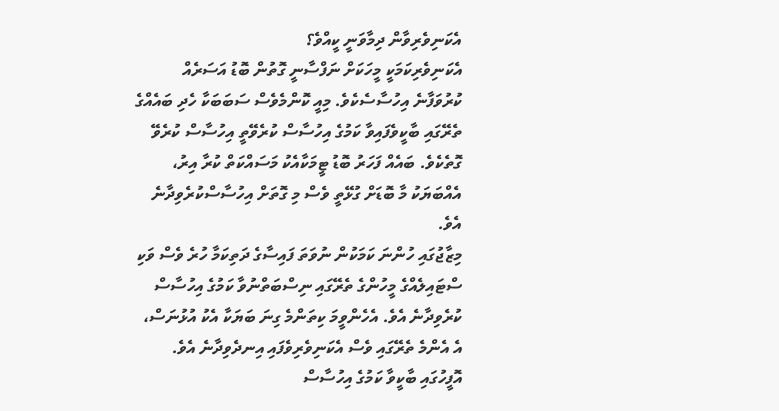އެކަނިވެރިވާން ދިމާވަނީ ކީއްވެ؟
އެކަނިވެރިކަމަކީ މީހަކަށް ނަފްސާނީ ގޮތުން ބޮޑު އަސަރެއް ކުރުވަފާނެ އިހުސާސެކެވެ. މިއީ ކޮންމެވެސް ސަބަބަކާ ހެދި ބައެއްގެ ތެރޭގައި ބާކީވެފައިވާ ކަމުގެ އިހުސާސް ކުރެވޭތީ އިހުސާސް ކުރެވޭ ގޮތެކެވެ. ބައެއް ފަހަރު ބޮޑު ޓީމަކާއެކު މަސައްކަތް ކުރާ އިރު، އެއްބަޔަކު މާ ބޮޑަށް ގުޅޭތީ ވެސް މި ގޮތަށް އިހުސާސްކުރެވިދާނެ އެވެ.
މިޒާޖުގައި ހުންނަ ކަމަކުން ނުވަތަ ފައިސާގެ ދަތިކަމާ ހުރެ ވެސް ވަކި ސްޓައިލެއްގެ މީހުންގެ ތެރޭގައި ނިސްބަތްނުވާ ކަމުގެ އިހުސާސް ކުރެވިދާނެ އެވެ. އެހެންވީމަ ކިތަންމެ ގިނަ ބަޔަކާ އެކު އުޅުނަސް، އެ އެންމެ ތެރޭގައި ވެސް އެކަނިވެރިވެފައި އިނދެވިދާނެ އެވެ.
އޮފީހުގައި ބާކީވާ ކަމުގެ އިހުސާސް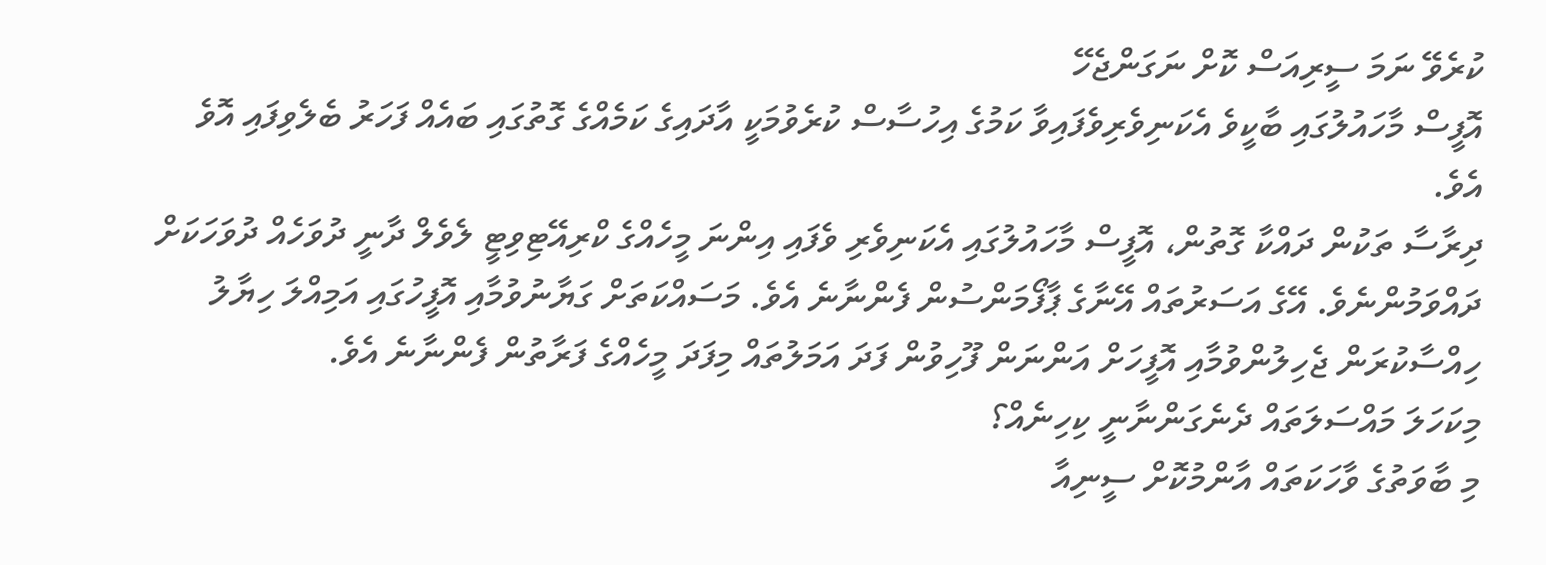ކުރެވޭ ނަމަ ސީރިއަސް ކޮށް ނަގަންޖެހޭ
އޮފީސް މާހައުލުގައި ބާކީވެ އެކަނިވެރިވެފައިވާ ކަމުގެ އިހުސާސް ކުރެވުމަކީ އާދައިގެ ކަމެއްގެ ގޮތުގައި ބައެއް ފަހަރު ބެލެވިފައި އޮވެ އެވެ.
ދިރާސާ ތަކުން ދައްކާ ގޮތުން، އޮފީސް މާހައުލުގައި އެކަނިވެރި ވެފައި އިންނަ މީހެއްގެ ކްރިއޭޓިވިޓީ ލެވެލް ދާނީ ދުވަހެއް ދުވަހަކަށް ދައްވަމުންނެވެ. އޭގެ އަސަރުތައް އޭނާގެ ޕާފޯމަންސުން ފެންނާނެ އެވެ. މަސައްކަތަށް ގަޔާނުވުމާއި އޮފީހުގައި އަމިއްލަ ހިޔާލު ހިއްސާކުރަން ޖެހިލުންވުމާއި އޮފީހަށް އަންނަން ފޫހިވުން ފަދަ އަމަލުތައް މިފަދަ މީހެއްގެ ފަރާތުން ފެންނާނެ އެވެ.
މިކަހަލަ މައްސަލަތައް ދެނެގަންނާނީ ކިހިނެއް؟
މި ބާވަތުގެ ވާހަކަތައް އާންމުކޮށް ސީނިއާ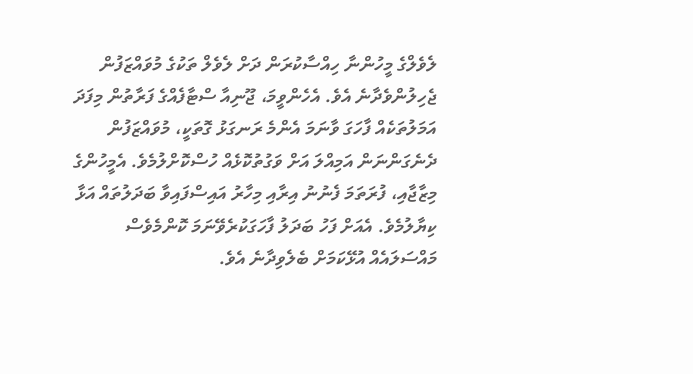ލެވެލްގެ މީހުންނާ ހިއްސާކުރަން ދަށް ލެވެލް ތަކުގެ މުވައްޒަފުން ޖެހިލުންވެދާނެ އެވެ. އެހެންވީމަ، ޖޫނިއާ ސްޓާފެއްގެ ފަރާތުން މިފަދަ އަމަލުތަކެއް ފާހަގަ ވާނަމަ އެންމެ ރަނގަޅު ގޮތަކީ، މުވައްޒަފުން ދެނެގަންނަން އަމިއްލަ އަށް ވަގުތުކޮޅެއް ހުސްކޮށްލުމެވެ. އެމީހުންގެ މިޒާޖާއި، ފުރަތަމަ ފެނުނު އިރާއި މިހާރު އައިސްފައިވާ ބަދަލުތައް އަޅާ ކިޔާލުމެވެ. އެއަށް ފަހު ބަދަލު ފާހަގަކުރެވޭނަމަ ކޮންމެވެސް މައްސަލައެއް އުޅޭކަމަށް ބެލެވިދާނެ އެވެ.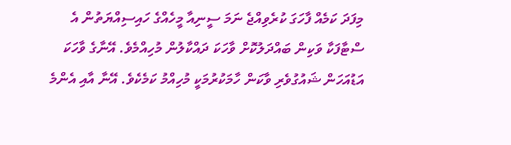މިފަދަ ކަމެއް ފާހަގަ ކުރެވިއްޖެ ނަމަ ސީނިއާ މީހެއްގެ ހައިސިއްޔަތުން އެ ސްޓާފަކާ ވަކިން ބައްދަލުކޮށް ވާހަކަ ދައްކާލުން މުހިއްމެވެ. އޭނާގެ ވާހަކަ އަޑުއަހަން ޝައުގުވެރި ވާކަން ހާމަކުރުމަކީ މުހިއްމު ކަމެކެވެ. އޭނާ އާއި އެންމެ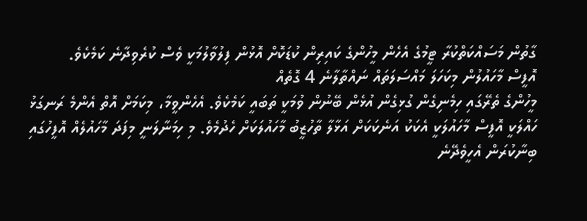ގާތުން މަސައްކަތްކުރާ ޓީމުގެ އެހެން މީހުންގެ ކައިރިން ކުޑަކޮށް އޮޅުން ފިލުވާލުމަކީ ވެސް ކުރެވިދާނެ ކަމެކެވެ.
އޮފީސް މާހައުލުން މިކަހަލަ މައްސަލަތައް ނައްތާލާނެ 4 ގޮތެއް
މީހުންގެ ތެރޭގައި ހިމެނިގެން ގުޅިގެން އުޅެން ބޭނުން ވުމަކީ ތަބައީ ކަމެކެވެ. އެހެންވީމާ، މިކަމަށް އޮތް އެންމެ ރަނގަޅު ހައްލަކީ އޮފީސް މާހައުލަކީ އެކަކު އަނެކަކަށް އަޅާލާ ތާހުޒީބު މާހައުލަކަށް ހެދުމެވެ. މި ހިމަނާލަނީ މިފަދަ މާހައުލެއް އޮފީހުގައި ބިނާކުރަން އެހީވެދޭނެ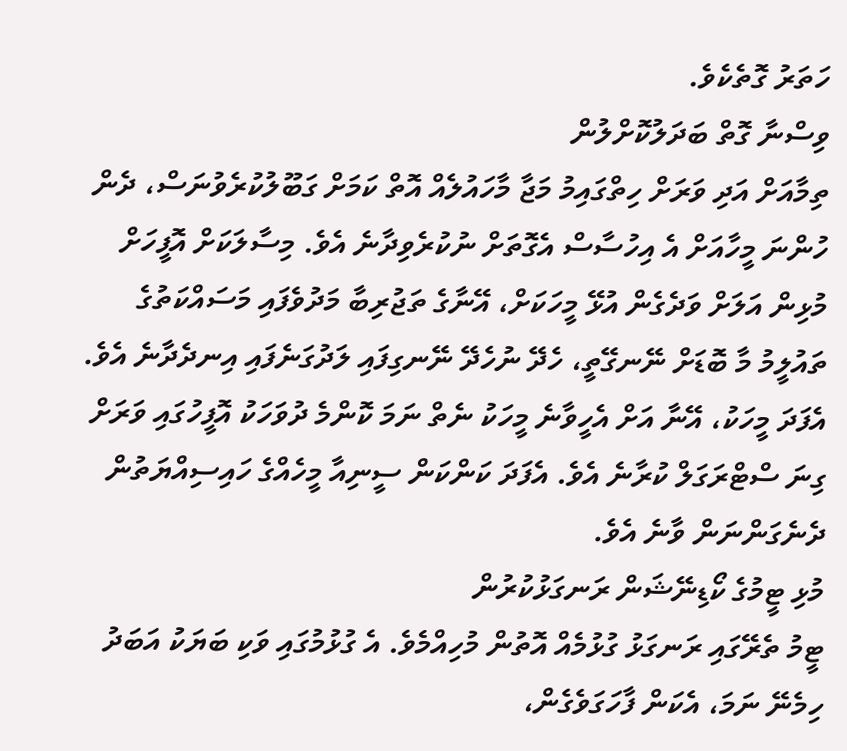ހަތަރު ގޮތެކެވެ.
ވިސްނާ ގޮތް ބަދަލުކޮށްލުން
ތިމާއަށް އަދި ވަރަށް ހިތްގައިމު މަޖާ މާހައުލެއް އޮތް ކަމަށް ގަބޫލުކުރެވުނަސް، ދެން ހުންނަ މީހާއަށް އެ އިހުސާސް އެގޮތަށް ނުކުރެވިދާނެ އެވެ. މިސާލަކަށް އޮފީހަށް މުޅިން އަލަށް ވަދެގެން އުޅޭ މީހަކަށް، އޭނާގެ ތަޖުރިބާ މަދުވެފައި މަސައްކަތުގެ ތައުލީމު މާ ބޮޑަށް ނޭނގޭތީ، ހެދޭ ނުހެދޭ ނޭނގިފައި ލަދުގަނެފައި އިނދެދާނެ އެވެ. އެފަދަ މީހަކު، އޭނާ އަށް އެހީވާނެ މީހަކު ނެތް ނަމަ ކޮންމެ ދުވަހަކު އޮފީހުގައި ވަރަށް ގިނަ ސްޓްރަގަލް ކުރާނެ އެވެ. އެފަދަ ކަންކަން ސީނިއާ މީހެއްގެ ހައިސިއްޔަތުން ދެނެގަންނަން ވާނެ އެވެ.
މުޅި ޓީމުގެ ކޯޑިނޭޝަން ރަނގަޅުކުރުން
ޓީމު ތެރޭގައި ރަނގަޅު ގުޅުމެއް އޮތުން މުހިއްމެވެ. އެ ގުޅުމުގައި ވަކި ބަޔަކު އަބަދު ހިމެނޭ ނަމަ، އެކަން ފާހަގަވެގެން،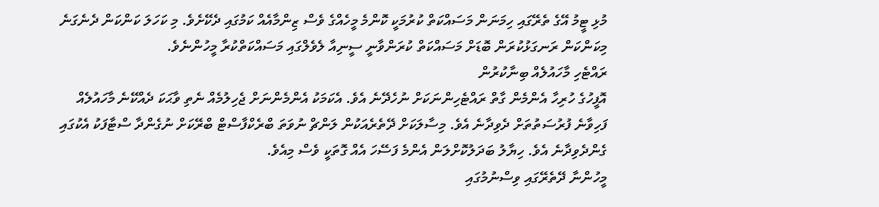މުޅި ޓީމު އޭގެ ތެރޭގައި ހިމަނަން މަސައްކަތް ކުރުމަކީ ކޮންމެ މީހެއްގެ ވެސް ޒިންމާއެއް ކަމުގައި ދެކޭށެވެ. މި ކަހަލަ ކަންކަން ދެނެގަނެ މިކަންކަން ރަނގަޅުކުރަން ބޮޑަށް މަސައްކަތް ކުރަންވާނީ ސީނިއާ ލެވެލްގައި މަސައްކަތްކުރާ މީހުންނެވެ.
ރައްޓެހި މާހައުލެއް ބިނާކުރުން
އޮފީހުގެ ހުރިހާ އެންމެން ގާތް ރައްޓެހިންނަކަށް ނުހެދޭނެ އެވެ. އެކަމަކު އެންމެންނަށް ޖެހިލުމެއް ނެތި ވާޙަކަ ދެއްކޭނެ މާހައުލެއް ފަހިވާނެ ފުރުސަތުތަށް ދެވިދާނެ އެވެ. މިސާލަކަށް ދޭތެރެއަކުން ލަންޗް ނުވަތަ ބްރެކްފާސްޓް ބްރޭކަށް ނުގެންދާ ސްޓާފަކު އެކުގައި ގެންދެވިދާނެ އެވެ. ހިޔާލު ބަދަލުކޮށްލަން އެންމެ ފަސޭހަ އެއް ގޮތަކީ ވެސް މިއެވެ.
މީހުންނާ ދޭތެރޭގައި ވިސްނުމުގައި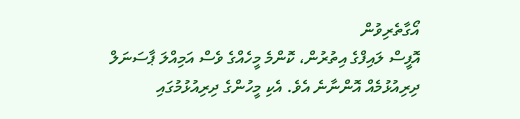އޯގާތެރިވުން
އޮފީސް ލައިފްގެ އިތުރުން، ކޮންމެ މީހެއްގެ ވެސް އަމިއްލަ ޕާސަނަލް ދިރިއުޅުމެއް އޮންނާނެ އެވެ. އެކި މީހުންގެ ދިރިއުޅުމުގައި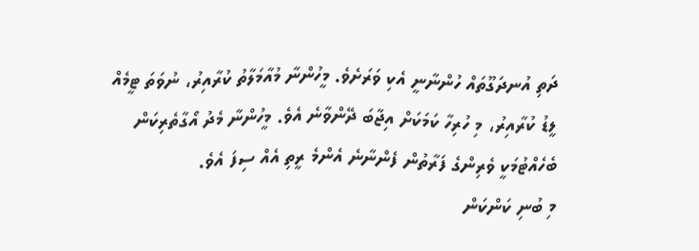ދަތި އުނދަގޫތައް ހުންނާނީ އެކި ވަރަށެވެ. މީހުންނާ މުއާމަލާތު ކުރާއިރު، ނުވަތަ ޓީމެއް ލީޑު ކުރާއިރު، މި ހުރިހާ ކަމަކަށް އިޖާބަ ދޭންވާނެ އެވެ. މީހުންނާ މެދު އޯގާތެރިކަން ބެހެއްޓުމަކީ ވެރިންގެ ފަރާތުން ފެންނާނެ އެންމެ ރީތި އެއް ސިފަ އެވެ.
މި ބުނި ކަންކަން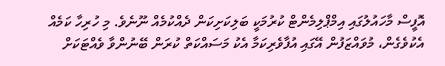އޮފީސް މާހައުލުގައި އިމްޕްލިމެންޓް ކުރުމަކީ ބަލިކަށިކަން ދެއްކުމެއް ނޫނެވެ. މި ހުރިހާ ކަމެއް އެކުވެގެން، މުވައްޒަފުން އޭގައި އުފާވެރިކަމާ އެކު މަސައްކަތް ކުރަން ބޭނުންވާ ވެއްޓަކަށް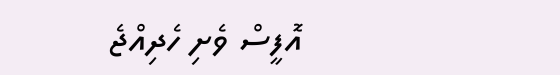އޮފީސް ވެށި ހެދިއްޖެ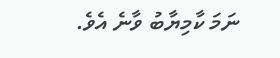ނަމަ ކާމިޔާބު ވާނެ އެވެ.